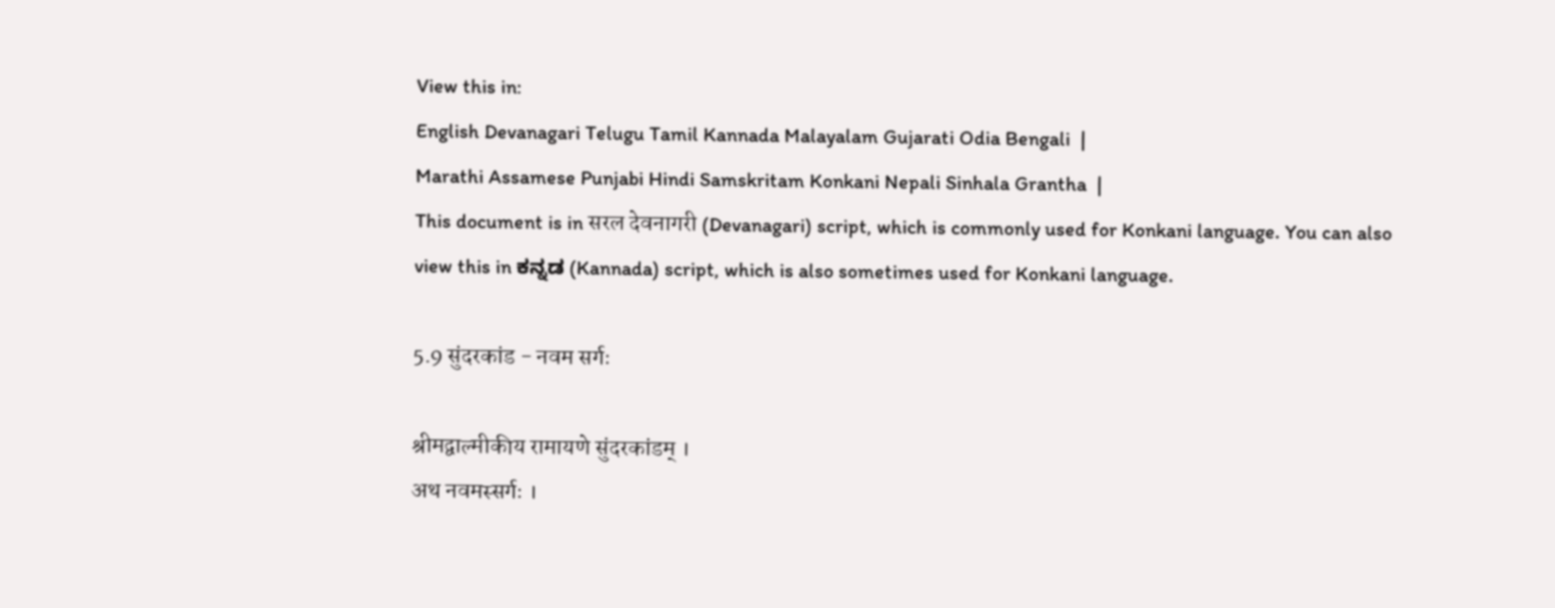View this in:
English Devanagari Telugu Tamil Kannada Malayalam Gujarati Odia Bengali  |
Marathi Assamese Punjabi Hindi Samskritam Konkani Nepali Sinhala Grantha  |
This document is in सरल देवनागरी (Devanagari) script, which is commonly used for Konkani language. You can also view this in ಕನ್ನಡ (Kannada) script, which is also sometimes used for Konkani language.

5.9 सुंदरकांड - नवम सर्गः

श्रीमद्वाल्मीकीय रामायणे सुंदरकांडम् ।
अथ नवमस्सर्गः ।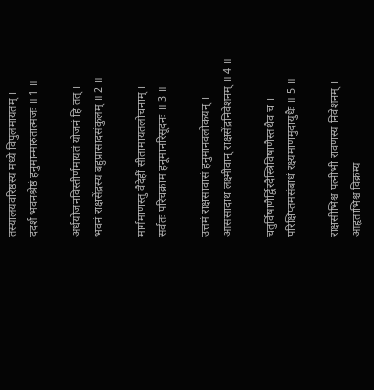तस्यालयवरिष्ठस्य मध्ये विपुलमायतम् ।
ददर्श भवनश्रेष्ठं हनुमान्मारुतात्मजः ॥ 1 ॥

अर्धयोजनविस्तीर्णमायतं योजनं हि तत् ।
भवनं राक्षसेंद्रस्य बहुप्रासादसंकुलम् ॥ 2 ॥

मार्गमाणस्तु वैदेहीं सीतामायतलोचनाम् ।
सर्वतः परिचक्राम हनूमानरिसूदनः ॥ 3 ॥

उत्तमं राक्षसावासं हनुमानवलोकयन् ।
आससादाथ लक्ष्मीवान् राक्षसेंद्रनिवेशनम् ॥ 4 ॥

चतुर्विषाणैर्द्विरदैस्त्रिविषाणैस्तथैव च ।
परिक्षिप्तमसंबाधं रक्ष्यमाणमुदायुधैः ॥ 5 ॥

राक्षसीभिश्च पत्नीभी रावणस्य निवेशनम् ।
आहृताभिश्च विक्रम्य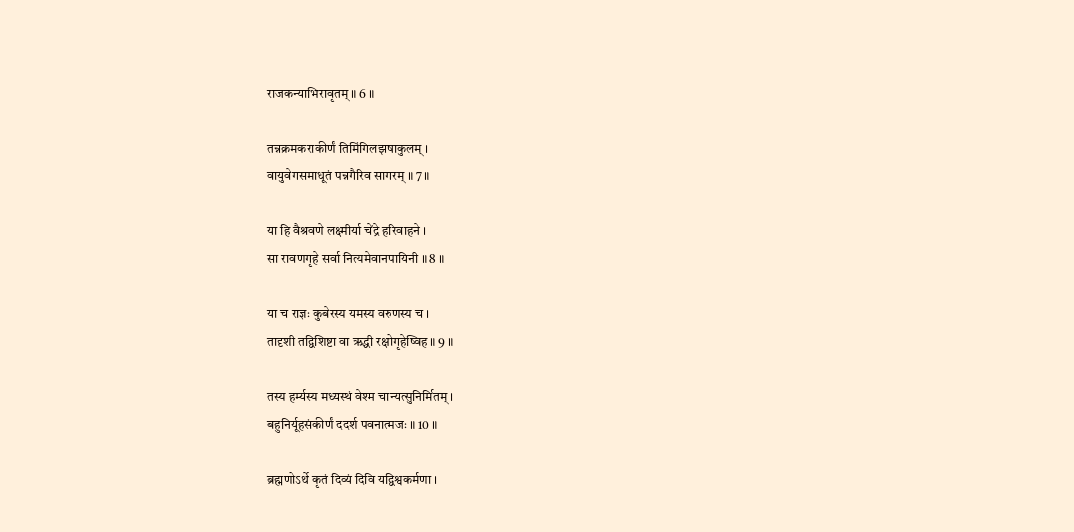राजकन्याभिरावृतम् ॥ 6 ॥

तन्नक्रमकराकीर्णं तिमिंगिलझषाकुलम् ।
वायुवेगसमाधूतं पन्नगैरिव सागरम् ॥ 7 ॥

या हि वैश्रवणे लक्ष्मीर्या चेंद्रे हरिवाहने ।
सा रावणगृहे सर्वा नित्यमेवानपायिनी ॥ 8 ॥

या च राज्ञः कुबेरस्य यमस्य वरुणस्य च ।
तादृशी तद्विशिष्टा वा ऋद्धी रक्षोगृहेष्विह ॥ 9 ॥

तस्य हर्म्यस्य मध्यस्थं वेश्म चान्यत्सुनिर्मितम् ।
बहुनिर्यूहसंकीर्णं ददर्श पवनात्मजः ॥ 10 ॥

ब्रह्मणोऽर्थे कृतं दिव्यं दिवि यद्विश्वकर्मणा ।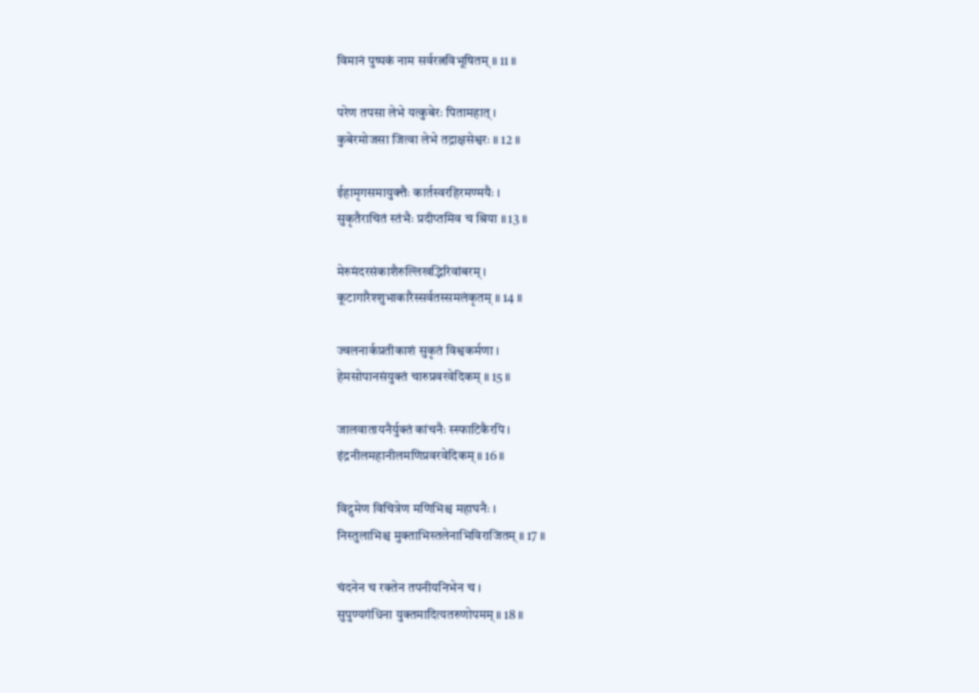विमानं पुष्पकं नाम सर्वरत्नविभूषितम् ॥ 11 ॥

परेण तपसा लेभे यत्कुबेरः पितामहात् ।
कुबेरमोजसा जित्वा लेभे तद्राक्षसेश्वरः ॥ 12 ॥

ईहामृगसमायुक्त्तैः कार्तस्वरहिरमण्मयैः ।
सुकृतैराचितं स्तंभैः प्रदीप्तमिव च श्रिया ॥ 13 ॥

मेरुमंदरसंकाशैरुल्लिखद्भिरिवांबरम् ।
कूटागारैश्शुभाकारैस्सर्वतस्समलंकृतम् ॥ 14 ॥

ज्वलनार्कप्रतीकाशं सुकृतं विश्वकर्मणा ।
हेमसोपानसंयुक्तं चारुप्रवरवेदिकम् ॥ 15 ॥

जालवातायनैर्युक्तं कांचनैः स्स्फाटिकैरपि ।
इंद्रनीलमहानीलमणिप्रवरवेदिकम् ॥ 16 ॥

विद्रुमेण विचित्रेण मणिभिश्च महाघनैः ।
निस्तुलाभिश्च मुक्ताभिस्तलेनाभिविराजितम् ॥ 17 ॥

चंदनेन च रक्तेन तपनीयनिभेन च ।
सुपुण्यगंधिना युक्तमादित्यतरुणोपमम् ॥ 18 ॥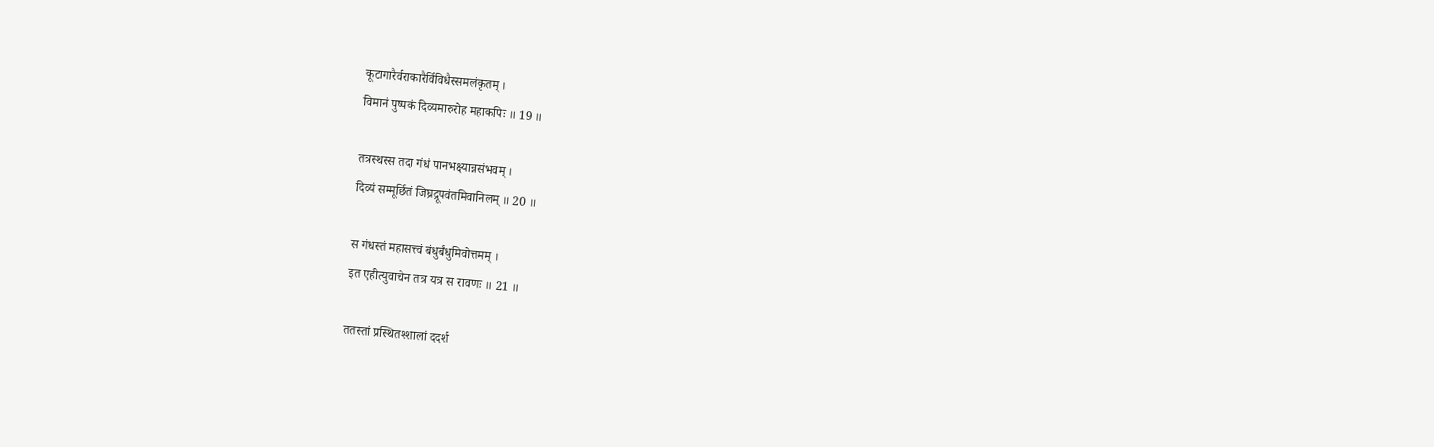कूटागारैर्वराकारैर्विविधैस्समलंकृतम् ।
विमानं पुष्पकं दिव्यमारुरोह महाकपिः ॥ 19 ॥

तत्रस्थस्स तदा गंधं पानभक्ष्यान्नसंभवम् ।
दिव्यं सम्मूर्छितं जिघ्रद्रूपवंतमिवानिलम् ॥ 20 ॥

स गंधस्तं महासत्त्वं बंधुर्बंधुमिवोत्तमम् ।
इत एहीत्युवाचेन तत्र यत्र स रावणः ॥ 21 ॥

ततस्तां प्रस्थितश्शालां ददर्श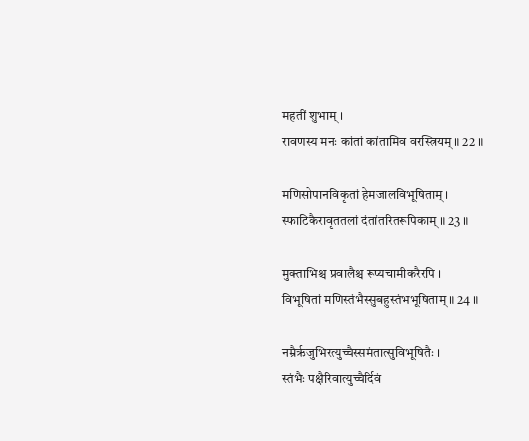महतीं शुभाम् ।
रावणस्य मनः कांतां कांतामिव वरस्त्रियम् ॥ 22 ॥

मणिसोपानविकृतां हेमजालविभूषिताम् ।
स्फाटिकैरावृततलां दंतांतरितरूपिकाम् ॥ 23 ॥

मुक्ताभिश्च प्रवालैश्च रूप्यचामीकरैरपि ।
विभूषितां मणिस्तंभैस्सुबहुस्तंभभूषिताम् ॥ 24 ॥

नम्रैरृजुभिरत्युच्चैस्समंतात्सुविभूषितैः ।
स्तंभैः पक्षैरिवात्युच्चैर्दिवं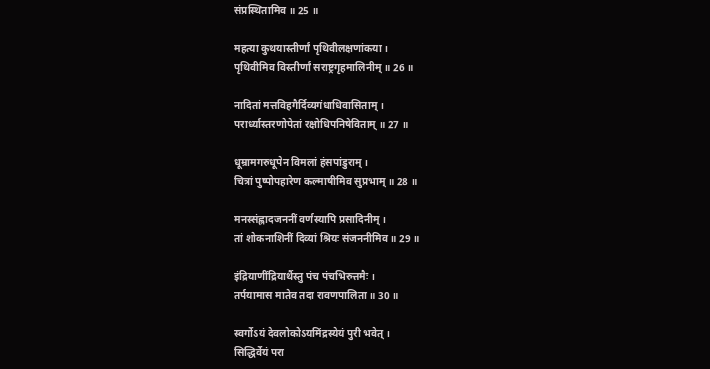संप्रस्थितामिव ॥ 25 ॥

महत्या कुथयास्तीर्णां पृथिवीलक्षणांकया ।
पृथिवीमिव विस्तीर्णां सराष्ट्रगृहमालिनीम् ॥ 26 ॥

नादितां मत्तविहगैर्दिव्यगंधाधिवासिताम् ।
परार्ध्यास्तरणोपेतां रक्षोधिपनिषेविताम् ॥ 27 ॥

धूम्रामगरुधूपेन विमलां हंसपांडुराम् ।
चित्रां पुष्पोपहारेण कल्माषीमिव सुप्रभाम् ॥ 28 ॥

मनस्संह्लादजननीं वर्णस्यापि प्रसादिनीम् ।
तां शोकनाशिनीं दिव्यां श्रियः संजननीमिव ॥ 29 ॥

इंद्रियाणींद्रियार्थैस्तु पंच पंचभिरुत्तमैः ।
तर्पयामास मातेव तदा रावणपालिता ॥ 30 ॥

स्वर्गोऽयं देवलोकोऽयमिंद्रस्येयं पुरी भवेत् ।
सिद्धिर्वेयं परा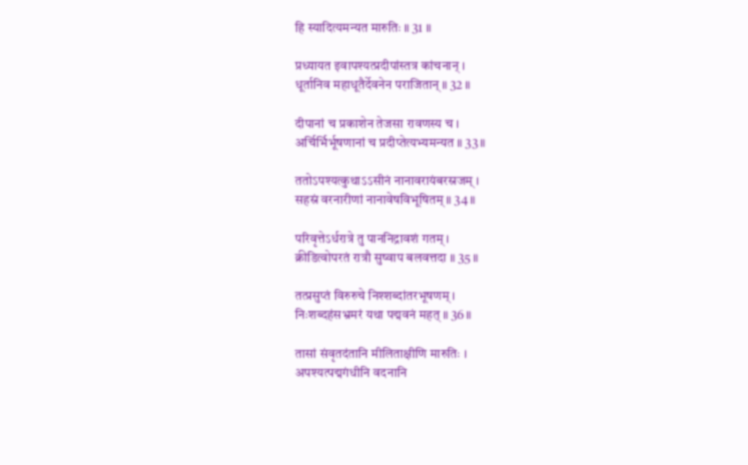हि स्यादित्यमन्यत मारुतिः ॥ 31 ॥

प्रध्यायत इवापश्यत्प्रदीपांस्तत्र कांचनान् ।
धूर्तानिव महाधूतैर्देवनेन पराजितान् ॥ 32 ॥

दीपानां च प्रकाशेन तेजसा रावणस्य च ।
अर्चिर्भिर्भूषणानां च प्रदीप्तेत्यभ्यमन्यत ॥ 33 ॥

ततोऽपश्यत्कुथाऽऽसीनं नानावरायंबरस्रजम् ।
सहस्रं वरनारीणां नानावेषविभूषितम् ॥ 34 ॥

परिवृत्तेऽर्धरात्रे तु पाननिद्रावशं गतम् ।
क्रीडित्वोपरतं रात्रौ सुष्वाप बलवत्तदा ॥ 35 ॥

तत्प्रसुप्तं विरुरुचे निश्शब्दांतरभूषणम् ।
निःशब्दहंसभ्रमरं यथा पद्मवनं महत् ॥ 36 ॥

तासां संवृतदंतानि मीलिताक्षीणि मारुतिः ।
अपश्यत्पद्मगंधीनि वदनानि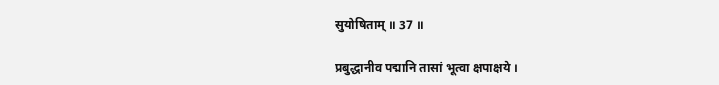सुयोषिताम् ॥ 37 ॥

प्रबुद्धानीव पद्मानि तासां भूत्वा क्षपाक्षये ।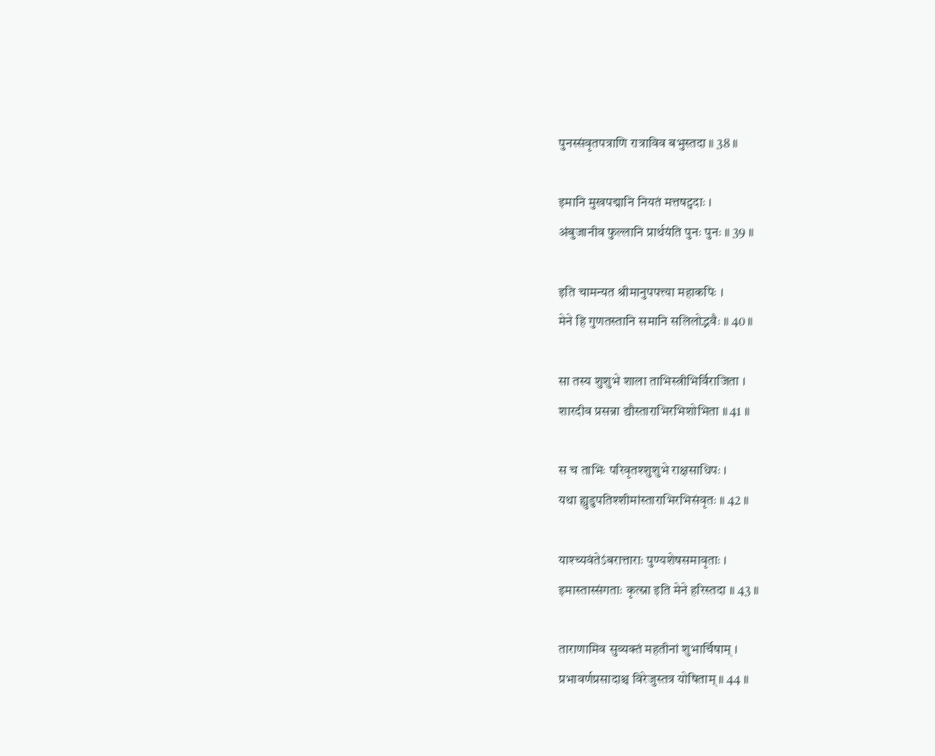पुनस्संवृतपत्राणि रात्राविव बभुस्तदा ॥ 38 ॥

इमानि मुखपद्मानि नियतं मत्तषट्पदाः ।
अंबुजानीव फुल्लानि प्रार्थयंति पुनः पुनः ॥ 39 ॥

इति चामन्यत श्रीमानुपपत्त्या महाकपिः ।
मेने हि गुणतस्तानि समानि सलिलोद्भवैः ॥ 40 ॥

सा तस्य शुशुभे शाला ताभिस्त्रीभिर्विराजिता ।
शारदीव प्रसन्ना द्यौस्ताराभिरभिशोभिता ॥ 41 ॥

स च ताभिः परिवृतश्शुशुभे राक्षसाधिपः ।
यथा ह्युडुपतिश्शीमांस्ताराभिरभिसंवृतः ॥ 42 ॥

याश्च्यवंतेऽंबरात्ताराः पुण्यशेषसमावृताः ।
इमास्तास्संगताः कृत्स्ना इति मेने हरिस्तदा ॥ 43 ॥

ताराणामिव सुव्यक्तं महतीनां शुभार्चिषाम् ।
प्रभावर्णप्रसादाश्च विरेजुस्तत्र योषिताम् ॥ 44 ॥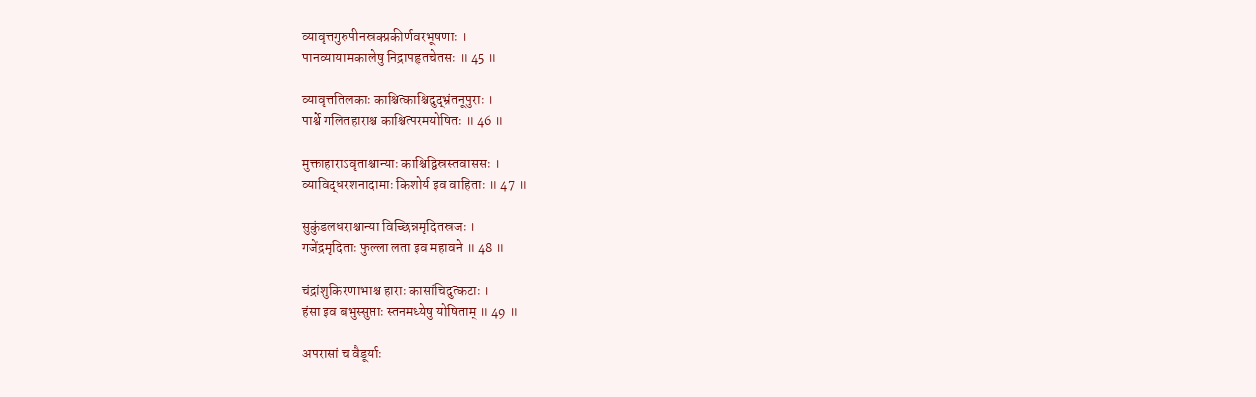व्यावृत्तगुरुपीनस्रक्प्रकीर्णवरभूषणाः ।
पानव्यायामकालेषु निद्रापहृतचेतसः ॥ 45 ॥

व्यावृत्ततिलकाः काश्चित्काश्चिदुद्भ्रंतनूपुराः ।
पार्श्वे गलितहाराश्च काश्चित्परमयोषितः ॥ 46 ॥

मुक्ताहाराऽवृताश्चान्याः काश्चिद्विस्रस्तवाससः ।
व्याविद्धरशनादामाः किशोर्य इव वाहिताः ॥ 47 ॥

सुकुंडलधराश्चान्या विच्छिन्नमृदितस्रजः ।
गजेंद्रमृदिताः फुल्ला लता इव महावने ॥ 48 ॥

चंद्रांशुकिरणाभाश्च हाराः कासांचिदुत्कटाः ।
हंसा इव बभुस्सुप्ताः स्तनमध्येषु योषिताम् ॥ 49 ॥

अपरासां च वैडूर्याः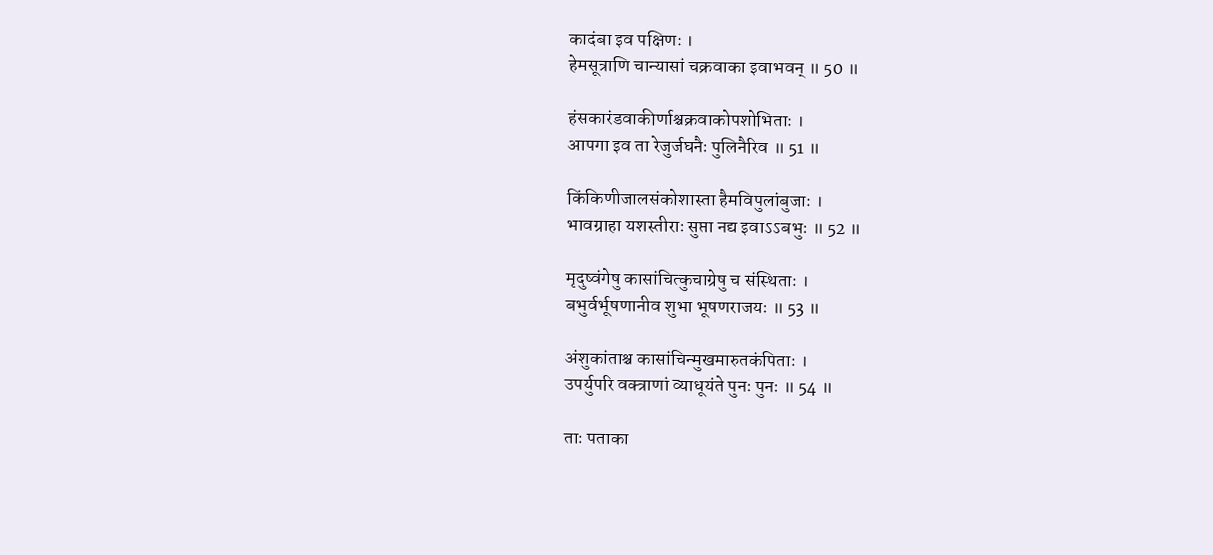कादंबा इव पक्षिणः ।
हेमसूत्राणि चान्यासां चक्रवाका इवाभवन् ॥ 50 ॥

हंसकारंडवाकीर्णाश्चक्रवाकोपशोभिताः ।
आपगा इव ता रेजुर्जघनैः पुलिनैरिव ॥ 51 ॥

किंकिणीजालसंकोशास्ता हैमविपुलांबुजाः ।
भावग्राहा यशस्तीराः सुप्ता नद्य इवाऽऽबभुः ॥ 52 ॥

मृदुष्वंगेषु कासांचित्कुचाग्रेषु च संस्थिताः ।
बभुर्वर्भूषणानीव शुभा भूषणराजयः ॥ 53 ॥

अंशुकांताश्च कासांचिन्मुखमारुतकंपिताः ।
उपर्युपरि वक्त्राणां व्याधूयंते पुनः पुनः ॥ 54 ॥

ताः पताका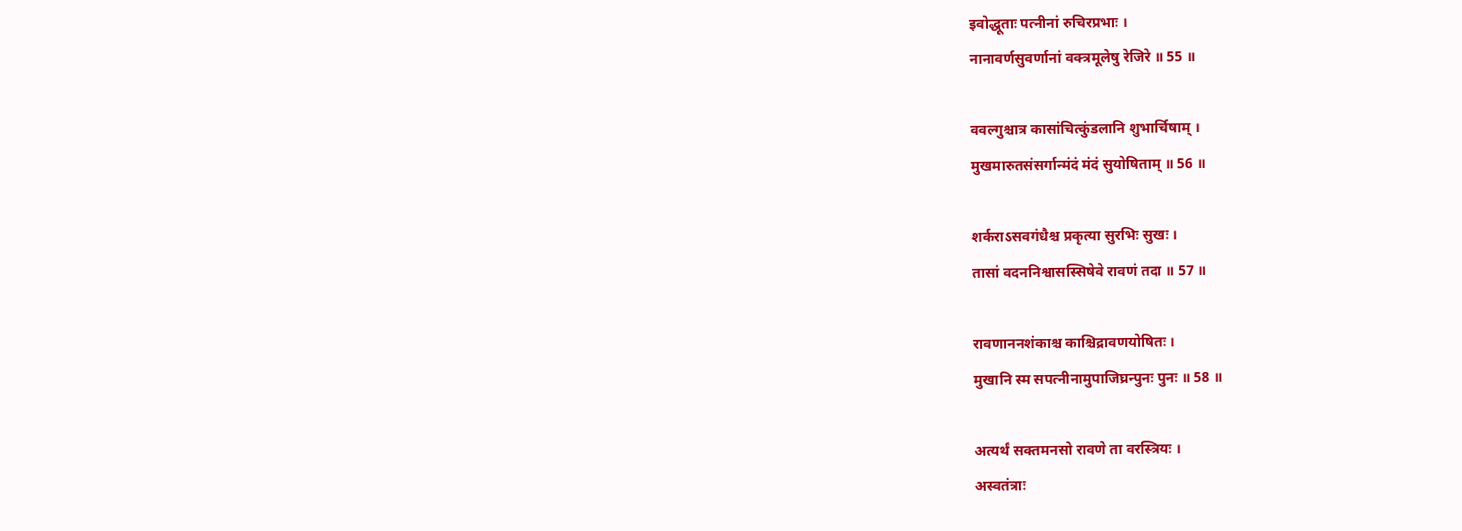इवोद्धूताः पत्नीनां रुचिरप्रभाः ।
नानावर्णसुवर्णानां वक्त्रमूलेषु रेजिरे ॥ 55 ॥

ववल्गुश्चात्र कासांचित्कुंडलानि शुभार्चिषाम् ।
मुखमारुतसंसर्गान्मंदं मंदं सुयोषिताम् ॥ 56 ॥

शर्कराऽसवगंधैश्च प्रकृत्या सुरभिः सुखः ।
तासां वदननिश्वासस्सिषेवे रावणं तदा ॥ 57 ॥

रावणाननशंकाश्च काश्चिद्रावणयोषितः ।
मुखानि स्म सपत्नीनामुपाजिघ्रन्पुनः पुनः ॥ 58 ॥

अत्यर्थं सक्तमनसो रावणे ता वरस्त्रियः ।
अस्वतंत्राः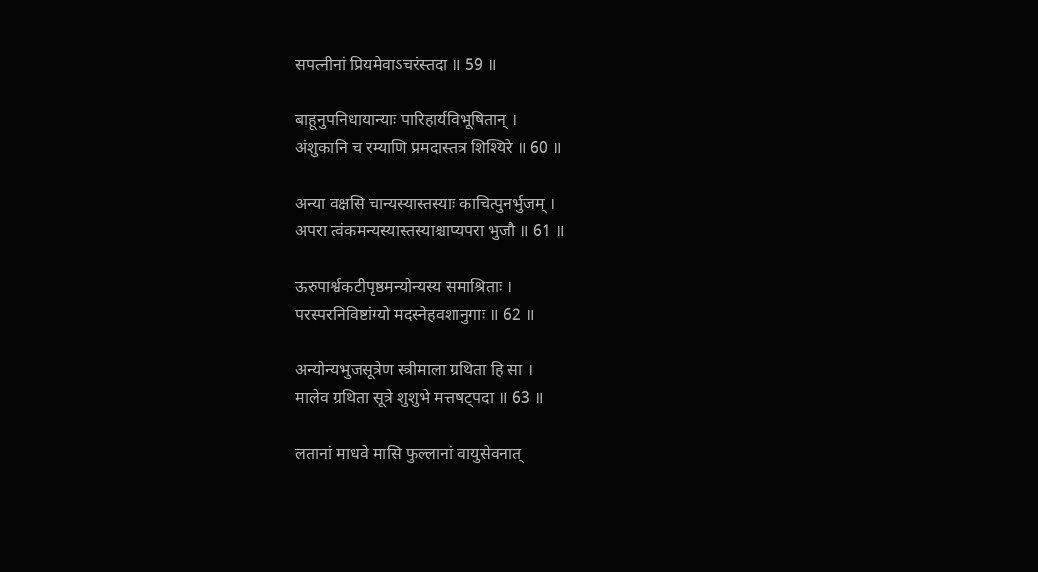सपत्नीनां प्रियमेवाऽचरंस्तदा ॥ 59 ॥

बाहूनुपनिधायान्याः पारिहार्यविभूषितान् ।
अंशुकानि च रम्याणि प्रमदास्तत्र शिश्यिरे ॥ 60 ॥

अन्या वक्षसि चान्यस्यास्तस्याः काचित्पुनर्भुजम् ।
अपरा त्वंकमन्यस्यास्तस्याश्चाप्यपरा भुजौ ॥ 61 ॥

ऊरुपार्श्वकटीपृष्ठमन्योन्यस्य समाश्रिताः ।
परस्परनिविष्टांग्यो मदस्नेहवशानुगाः ॥ 62 ॥

अन्योन्यभुजसूत्रेण स्त्रीमाला ग्रथिता हि सा ।
मालेव ग्रथिता सूत्रे शुशुभे मत्तषट्पदा ॥ 63 ॥

लतानां माधवे मासि फुल्लानां वायुसेवनात्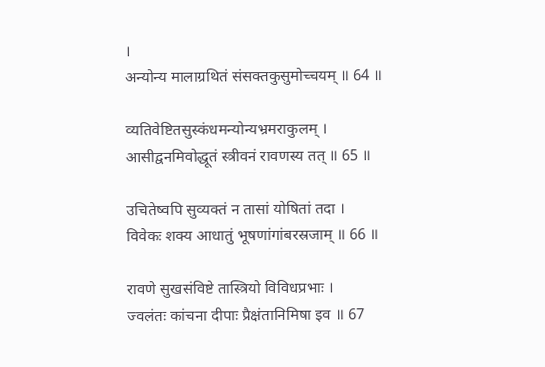।
अन्योन्य मालाग्रथितं संसक्तकुसुमोच्चयम् ॥ 64 ॥

व्यतिवेष्टितसुस्कंधमन्योन्यभ्रमराकुलम् ।
आसीद्वनमिवोद्धूतं स्त्रीवनं रावणस्य तत् ॥ 65 ॥

उचितेष्वपि सुव्यक्तं न तासां योषितां तदा ।
विवेकः शक्य आधातुं भूषणांगांबरस्रजाम् ॥ 66 ॥

रावणे सुखसंविष्टे तास्त्रियो विविधप्रभाः ।
ज्वलंतः कांचना दीपाः प्रैक्षंतानिमिषा इव ॥ 67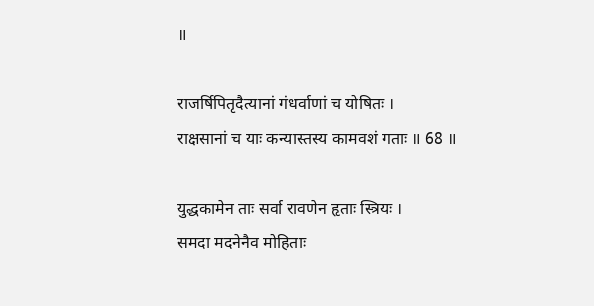॥

राजर्षिपितृदैत्यानां गंधर्वाणां च योषितः ।
राक्षसानां च याः कन्यास्तस्य कामवशं गताः ॥ 68 ॥

युद्धकामेन ताः सर्वा रावणेन हृताः स्त्रियः ।
समदा मदनेनैव मोहिताः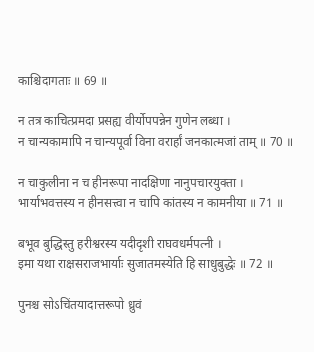काश्चिदागताः ॥ 69 ॥

न तत्र काचित्प्रमदा प्रसह्य वीर्योपपन्नेन गुणेन लब्धा ।
न चान्यकामापि न चान्यपूर्वा विना वरार्हां जनकात्मजां ताम् ॥ 70 ॥

न चाकुलीना न च हीनरूपा नादक्षिणा नानुपचारयुक्ता ।
भार्याभवत्तस्य न हीनसत्त्वा न चापि कांतस्य न कामनीया ॥ 71 ॥

बभूव बुद्धिस्तु हरीश्वरस्य यदीदृशी राघवधर्मपत्नी ।
इमा यथा राक्षसराजभार्याः सुजातमस्येति हि साधुबुद्धेः ॥ 72 ॥

पुनश्च सोऽचिंतयादात्तरूपो ध्रुवं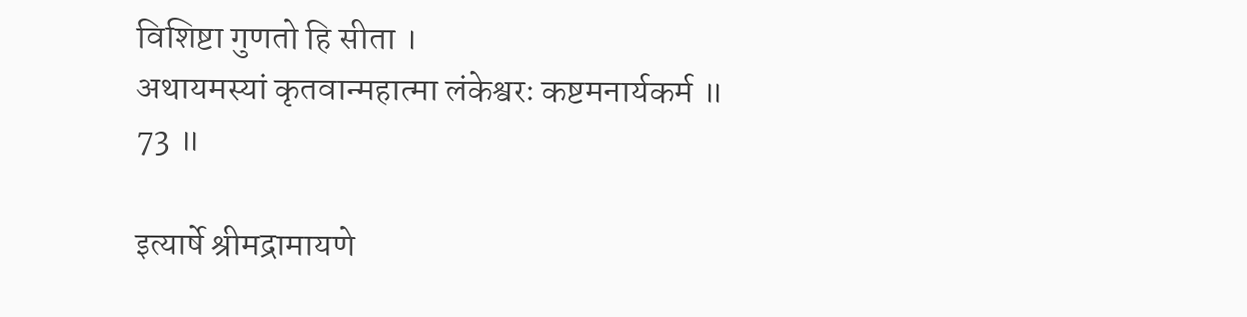विशिष्टा गुणतो हि सीता ।
अथायमस्यां कृतवान्महात्मा लंकेश्वरः कष्टमनार्यकर्म ॥ 73 ॥

इत्यार्षे श्रीमद्रामायणे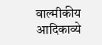वाल्मीकीय आदिकाव्ये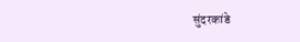सुंदरकांडे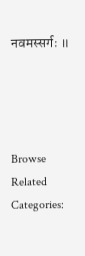नवमस्सर्गः ॥




Browse Related Categories: